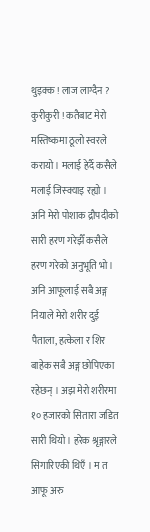थुइक्क ! लाज लाग्दैन ? कुरीकुरी ! कतैबाट मेरो मस्तिष्कमा ठूलो स्वरले करायो । मलाई हेर्दै कसैले मलाई जिस्क्याइ रह्यो । अनि मेरो पोशाक द्रौपदीको सारी हरण गरेझैँ कसैले हरण गरेको अनुभूति भो । अनि आफूलाई सबै अङ्ग नियाले मेरो शरीर दुई पैताला, हत्केला र शिर बाहेक सबै अङ्ग छोपिएका रहेछन् । अझ मेरो शरीरमा १० हजारको सितारा जडित सारी थियो । हरेक श्रृङ्गारले सिगारिएकी थिएँ । म त आफू अरु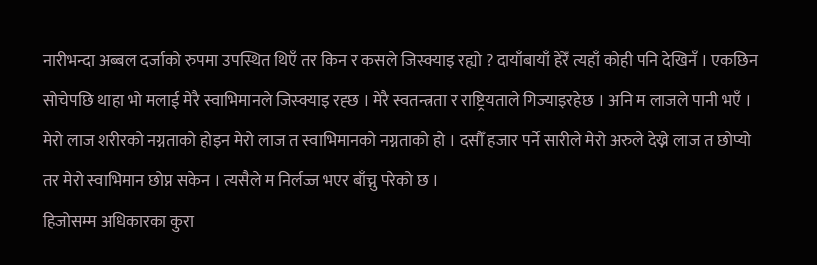नारीभन्दा अब्बल दर्जाको रुपमा उपस्थित थिएँ तर किन र कसले जिस्क्याइ रह्यो ? दायाँबायाँ हेरेँ त्यहाँ कोही पनि देखिनँ । एकछिन सोचेपछि थाहा भो मलाई मेरै स्वाभिमानले जिस्क्याइ रह्छ । मेरै स्वतन्त्रता र राष्ट्रियताले गिज्याइरहेछ । अनि म लाजले पानी भएँ । मेरो लाज शरीरको नग्नताको होइन मेरो लाज त स्वाभिमानको नग्नताको हो । दसौँ हजार पर्ने सारीले मेरो अरुले देख्ने लाज त छोप्यो तर मेरो स्वाभिमान छोप्न सकेन । त्यसैले म निर्लज्ज भएर बाँच्नु परेको छ ।
हिजोसम्म अधिकारका कुरा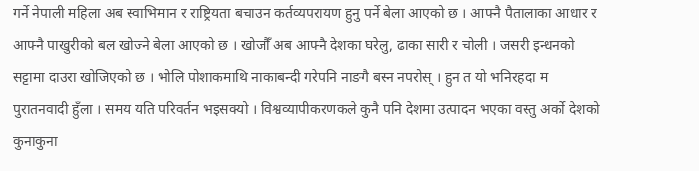गर्ने नेपाली महिला अब स्वाभिमान र राष्ट्रियता बचाउन कर्तव्यपरायण हुनु पर्ने बेला आएको छ । आफ्नै पैतालाका आधार र आफ्नै पाखुरीको बल खोज्ने बेला आएको छ । खोजौँ अब आफ्नै देशका घरेलु, ढाका सारी र चोली । जसरी इन्धनको सट्टामा दाउरा खोजिएको छ । भोलि पोशाकमाथि नाकाबन्दी गरेपनि नाङगै बस्न नपरोस् । हुन त यो भनिरहदा म पुरातनवादी हुँला । समय यति परिवर्तन भइसक्यो । विश्वव्यापीकरणकले कुनै पनि देशमा उत्पादन भएका वस्तु अर्को देशको कुनाकुना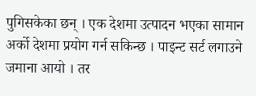पुगिसकेका छन् । एक देशमा उत्पादन भएका सामान अर्को देशमा प्रयोग गर्न सकिन्छ । पाइन्ट सर्ट लगाउने जमाना आयो । तर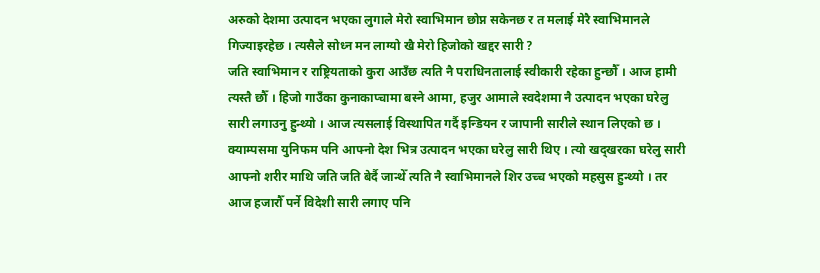अरुको देशमा उत्पादन भएका लुगाले मेरो स्वाभिमान छोप्न सकेनछ र त मलाई मेरै स्वाभिमानले गिज्याइरहेछ । त्यसैले सोध्न मन लाग्यो खै मेरो हिजोको खद्दर सारी ?
जति स्वाभिमान र राष्ट्रियताको कुरा आउँछ त्यति नै पराधिनतालाई स्वीकारी रहेका हुन्छौँ । आज हामी त्यस्तै छौँ । हिजो गाउँका कुनाकाप्चामा बस्ने आमा, हजुर आमाले स्वदेशमा नै उत्पादन भएका घरेलु सारी लगाउनु हुन्थ्यो । आज त्यसलाई विस्थापित गर्दै इन्डियन र जापानी सारीले स्थान लिएको छ । क्याम्पसमा युनिफम पनि आफ्नो देश भित्र उत्पादन भएका घरेलु सारी थिए । त्यो खद्खरका घरेलु सारी आफ्नो शरीर माथि जति जति बेर्दै जान्थेँ त्यति नै स्वाभिमानले शिर उच्च भएको महसुस हुन्थ्यो । तर आज हजारौँ पर्ने विदेशी सारी लगाए पनि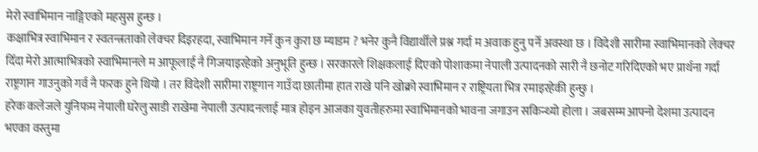मेरो स्वाभिमान नाङ्गिएको महसुस हुन्छ ।
कक्षाभित्र स्वाभिमान र स्वतन्त्रताको लेक्चर दिइरहदा, स्वाभिमान गर्ने कुन कुरा छ म्याडम ? भनेर कुनै विद्यार्थीले प्रश्न गर्दा म अवाक हुनु पर्ने अवस्था छ । विदेशी सारीमा स्वाभिमानको लेक्चर दिँदा मेरो आत्माभित्रको स्वाभिमानले म आफूलाई नै गिजयाइरहेको अनुभूति हुन्छ । सरकारले शिक्षकलाई दिएको पोशाकमा नेपाली उत्पादनको सारी नै छनोट गरिदिएको भए प्रार्थना गर्दा राष्ट्रगान गाउनुको गर्व नै फरक हुने थियो । तर विदेशी सारीमा राष्ट्रगान गाउँदा छातीमा हात राखे पनि खोक्रो स्वाभिमान र राष्ट्रियता भित्र रमाइरहेकी हुन्छु ।
हरेक कलेजले युनिफम नेपाली घरेलु साडी राखेमा नेपाली उत्पादनलाई मात्र होइन आजका युवतीहरुमा स्वाभिमानको भावना जगाउन सकिन्थ्यो होला । जबसम्म आफ्नो देशमा उत्पादन भएका वस्तुमा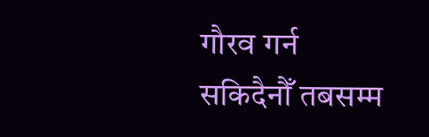गौरव गर्न सकिदैनौँ तबसम्म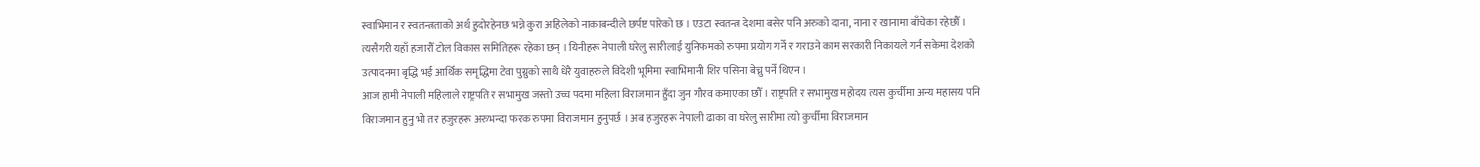स्वाभिमान र स्वतन्त्रताको अर्थ हुदोरहेनछ भन्ने कुरा अहिलेको नाकाबन्दीले छर्पष्ट पारेको छ । एउटा स्वतन्त्र देशमा बसेर पनि अरुको दाना, नाना र खानामा बाँचेका रहेछौँ । त्यसैगरी यहाँ हजारौँ टोल विकास समितिहरू रहेका छन् । यिनीहरू नेपाली घरेलु सारीलाई युनिफमको रुपमा प्रयोग गर्ने र गराउने काम सरकारी निकायले गर्न सकेमा देशको उत्पादनमा बृद्धि भई आर्थिक समृद्धिमा टेवा पुग्नुको साथै धेरै युवाहरुले विदेशी भूमिमा स्वाभिमानी शिर पसिना बेच्नु पर्ने थिएन ।
आज हामी नेपाली महिलाले राष्ट्रपति र सभामुख जस्तो उच्च पदमा महिला विराजमान हुँदा जुन गौरव कमाएका छौँ । राष्ट्रपति र सभामुख महोदय त्यस कुर्चीमा अन्य महासय पनि विराजमान हुनु भो तर हजुरहरू अरुभन्दा फरक रुपमा विराजमान हुनुपर्छ । अब हजुरहरू नेपाली ढाका वा घरेलु सारीमा त्यो कुर्चीमा विराजमान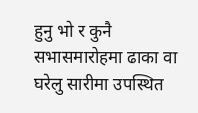हुनु भो र कुनै सभासमारोहमा ढाका वा घरेलु सारीमा उपस्थित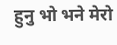हुनु भो भने मेरो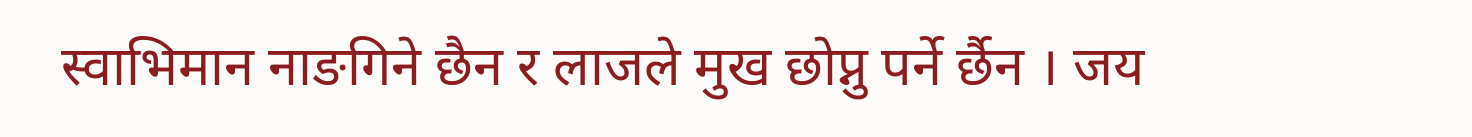स्वाभिमान नाङगिने छैन र लाजले मुख छोप्नु पर्ने र्छैन । जय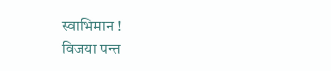स्वाभिमान !
विजया पन्त